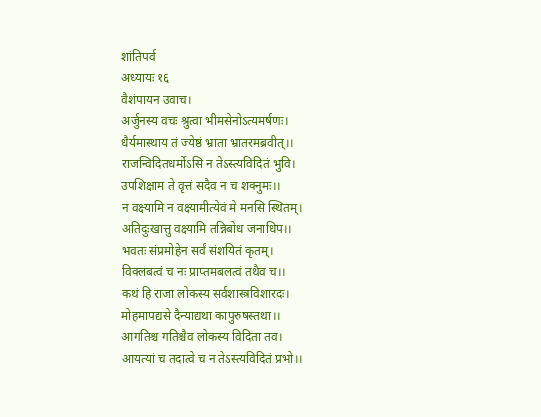शांतिपर्व
अध्यायः १६
वैशंपायन उवाच।
अर्जुनस्य वचः श्रुत्वा भीमसेनोऽत्यमर्षणः।
धैर्यमास्थाय तं ज्येष्ठं भ्राता भ्रातरमब्रवीत्।।
राजन्विदितधर्मोऽसि न तेऽस्त्यविदितं भुवि।
उपशिक्षाम ते वृत्तं सदैव न च शक्नुमः।।
न वक्ष्यामि न वक्ष्यामीत्येवं मे मनसि स्थितम्।
अतिदुःखात्तु वक्ष्यामि तन्निबोध जनाधिप।।
भवतः संप्रमोहेन सर्वं संशयितं कृतम्।
विक्लबत्वं च नः प्राप्तमबलत्वं तथैव च।।
कथं हि राजा लोकस्य सर्वशास्त्रविशारदः।
मोहमापद्यसे दैन्याद्यथा कापुरुषस्तथा।।
आगतिश्च गतिश्चैव लोकस्य विदिता तव।
आयत्यां च तदात्वे च न तेऽस्त्यविदितं प्रभो।।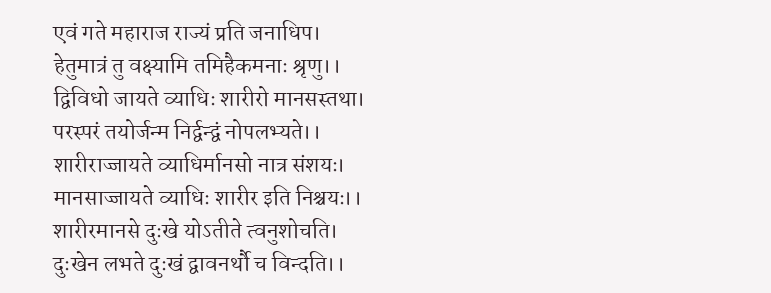एवं गते महाराज राज्यं प्रति जनाधिप।
हेतुमात्रं तु वक्ष्यामि तमिहैकमनाः श्रृणु।।
द्विविधो जायते व्याधिः शारीरो मानसस्तथा।
परस्परं तयोर्जन्म निर्द्वन्द्वं नोपलभ्यते।।
शारीराज्जायते व्याधिर्मानसो नात्र संशयः।
मानसाज्जायते व्याधिः शारीर इति निश्चयः।।
शारीरमानसे दुःखे योऽतीते त्वनुशोचति।
दुःखेन लभते दुःखं द्वावनर्थौ च विन्दति।।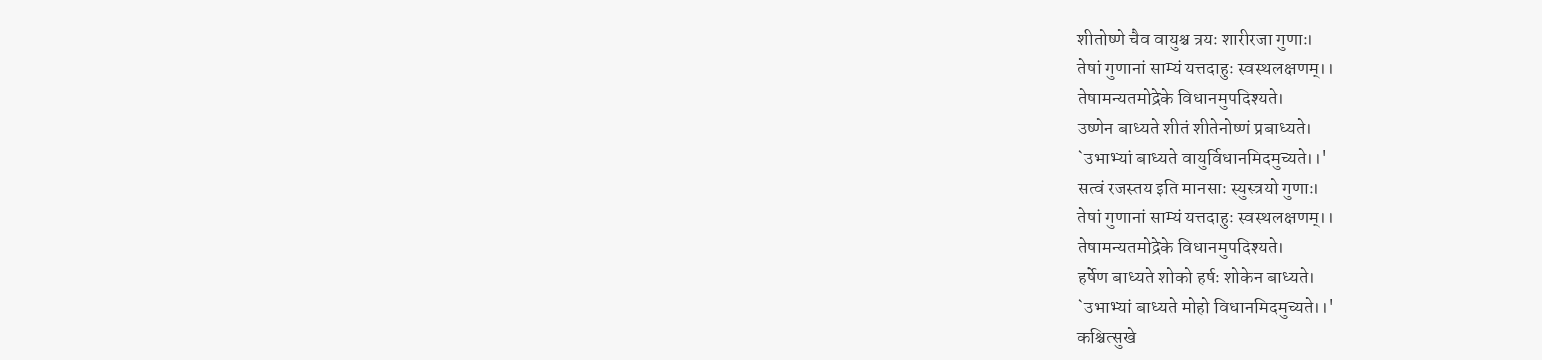शीतोष्णे चैव वायुश्च त्रयः शारीरजा गुणाः।
तेषां गुणानां साम्यं यत्तदाहुः स्वस्थलक्षणम्।।
तेषामन्यतमोद्रेके विधानमुपदिश्यते।
उष्णेन बाध्यते शीतं शीतेनोष्णं प्रबाध्यते।
`उभाभ्यां बाध्यते वायुर्विधानमिदमुच्यते।।'
सत्वं रजस्तय इति मानसाः स्युस्त्रयो गुणाः।
तेषां गुणानां साम्यं यत्तदाहुः स्वस्थलक्षणम्।।
तेषामन्यतमोद्रेके विधानमुपदिश्यते।
हर्षेण बाध्यते शोको हर्षः शोकेन बाध्यते।
`उभाभ्यां बाध्यते मोहो विधानमिदमुच्यते।।'
कश्चित्सुखे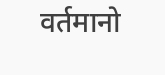वर्तमानो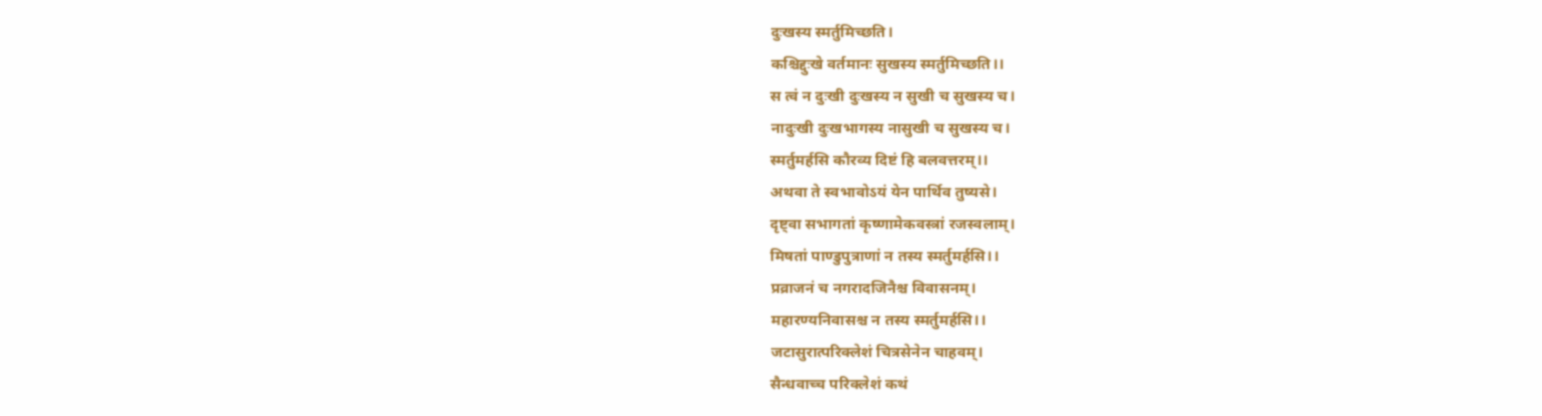दुःखस्य स्मर्तुमिच्छति।
कश्चिद्दुःखे वर्तमानः सुखस्य स्मर्तुमिच्छति।।
स त्वं न दुःखी दुःखस्य न सुखी च सुखस्य च।
नादुःखी दुःखभागस्य नासुखी च सुखस्य च।
स्मर्तुमर्हसि कौरव्य दिष्टं हि बलवत्तरम्।।
अथवा ते स्वभावोऽयं येन पार्थिव तुष्यसे।
दृष्ट्वा सभागतां कृष्णामेकवस्त्रां रजस्वलाम्।
मिषतां पाण्डुपुत्राणां न तस्य स्मर्तुमर्हसि।।
प्रव्राजनं च नगरादजिनैश्च विवासनम्।
महारण्यनिवासश्च न तस्य स्मर्तुमर्हसि।।
जटासुरात्परिक्लेशं चित्रसेनेन चाहवम्।
सैन्धवाच्च परिक्लेशं कथं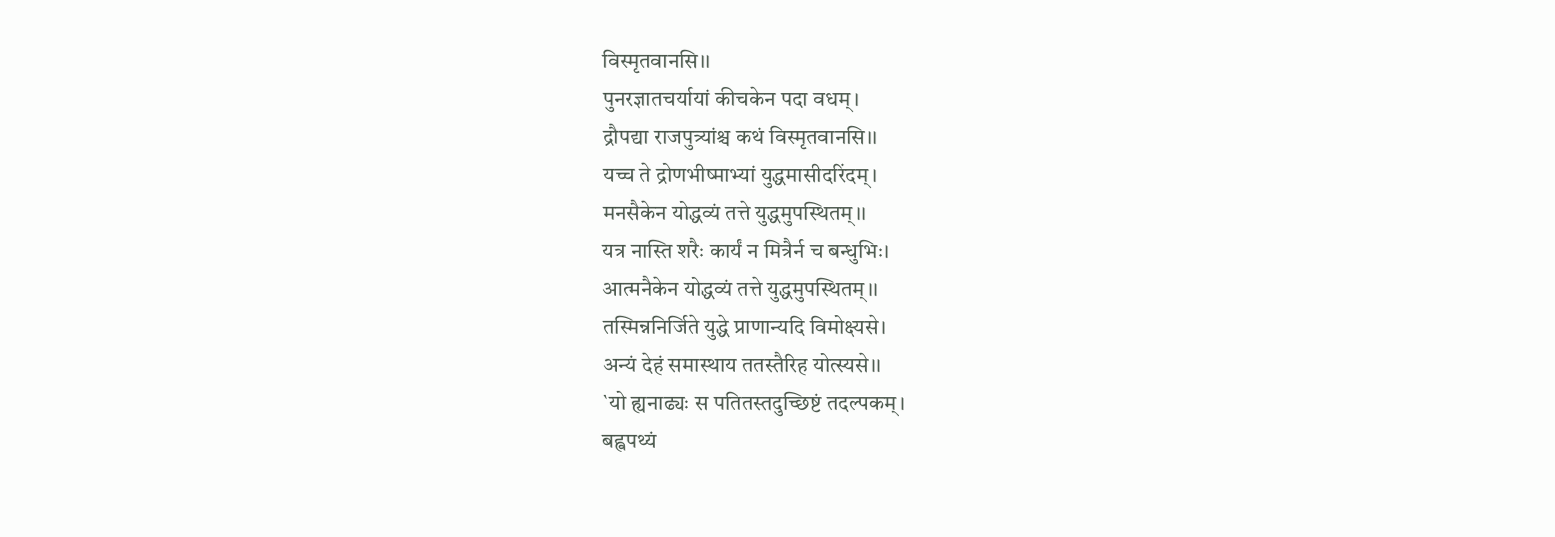विस्मृतवानसि।।
पुनरज्ञातचर्यायां कीचकेन पदा वधम्।
द्रौपद्या राजपुत्र्यांश्च कथं विस्मृतवानसि।।
यच्च ते द्रोणभीष्माभ्यां युद्धमासीदरिंदम्।
मनसैकेन योद्धव्यं तत्ते युद्धमुपस्थितम्।।
यत्र नास्ति शरैः कार्यं न मित्रैर्न च बन्धुभिः।
आत्मनैकेन योद्धव्यं तत्ते युद्धमुपस्थितम्।।
तस्मिन्ननिर्जिते युद्धे प्राणान्यदि विमोक्ष्यसे।
अन्यं देहं समास्थाय ततस्तैरिह योत्स्यसे।।
`यो ह्यनाढ्यः स पतितस्तदुच्छिष्टं तदल्पकम्।
बह्वपथ्यं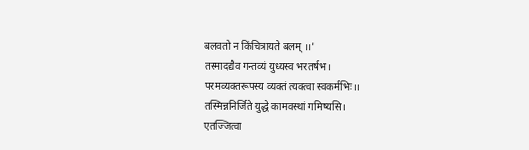बलवतो न किंचित्रायते बलम् ।।'
तस्मादद्यैव गन्तव्यं युध्यस्व भरतर्षभ।
परमव्यक्तरूपस्य व्यक्तं त्यक्त्वा स्वकर्मभिः।।
तस्मिन्ननिर्जिते युद्धे कामवस्थां गमिष्यसि।
एतज्जित्वा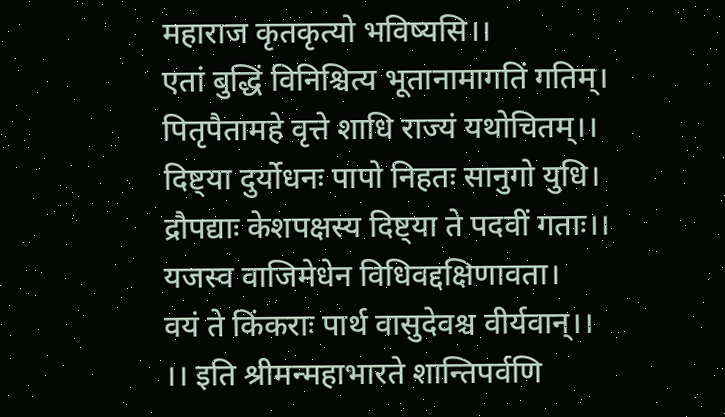महाराज कृतकृत्यो भविष्यसि।।
एतां बुद्धिं विनिश्चित्य भूतानामागतिं गतिम्।
पितृपैतामहे वृत्ते शाधि राज्यं यथोचितम्।।
दिष्ट्या दुर्योधनः पापो निहतः सानुगो युधि।
द्रौपद्याः केशपक्षस्य दिष्ट्या ते पदवीं गताः।।
यजस्व वाजिमेधेन विधिवद्दक्षिणावता।
वयं ते किंकराः पार्थ वासुदेवश्च वीर्यवान्।।
।। इति श्रीमन्महाभारते शान्तिपर्वणि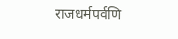राजधर्मपर्वणि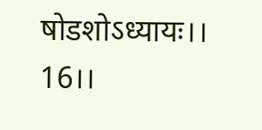षोडशोऽध्यायः।। 16।।